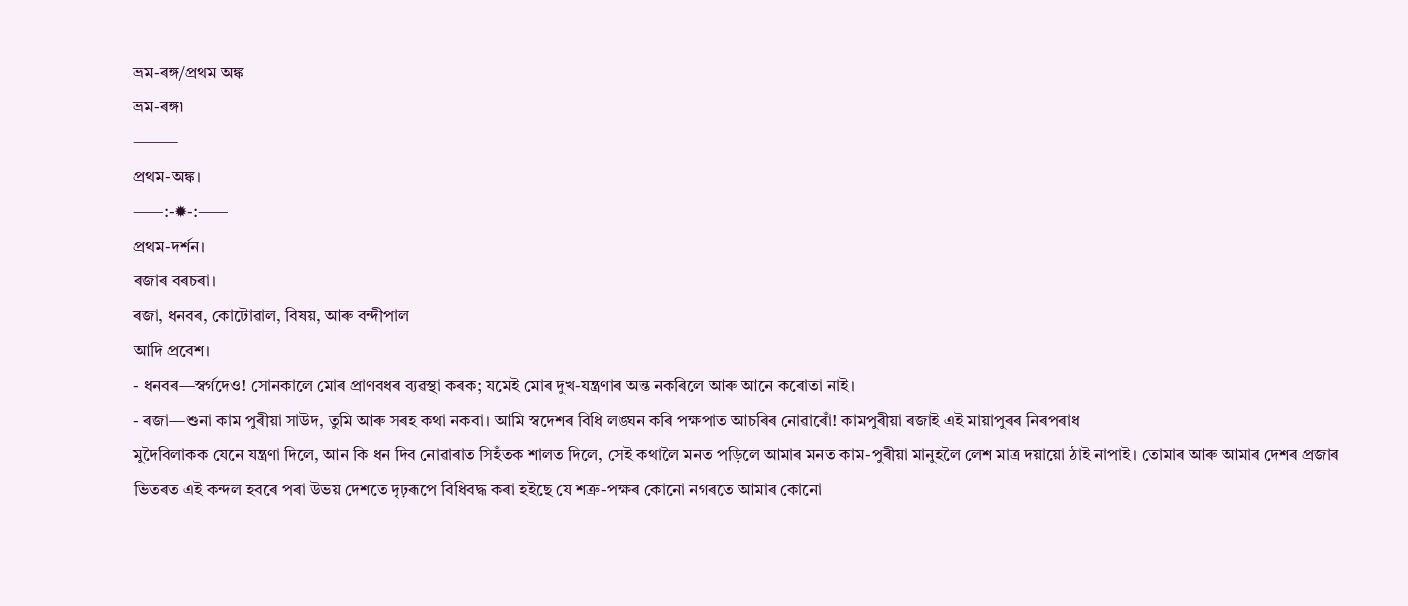ভ্ৰম-ৰঙ্গ/প্ৰথম অঙ্ক
ভ্ৰম-ৰঙ্গ৷
⸻
প্ৰথম-অঙ্ক।
⸺:-✹-:⸺
প্ৰথম-দৰ্শন।
ৰজাৰ বৰচৰা।
ৰজা, ধনবৰ, কোটোৱাল, বিষয়, আৰু বন্দীপাল
আদি প্ৰবেশ।
- ধনবৰ—স্বৰ্গদেও! সোনকালে মোৰ প্ৰাণবধৰ ব্যৱস্থা কৰক; যমেই মোৰ দুখ-যন্ত্ৰণাৰ অন্ত নকৰিলে আৰু আনে কৰোতা নাই।
- ৰজা—শুনা কাম পুৰীয়া সাউদ, তুমি আৰু সৰহ কথা নকবা। আমি স্বদেশৰ বিধি লঙ্ঘন কৰি পক্ষপাত আচৰিৰ নোৱাৰোঁ! কামপুৰীয়া ৰজাই এই মায়াপুৰৰ নিৰপৰাধ
মুদৈবিলাকক যেনে যন্ত্ৰণা দিলে, আন কি ধন দিব নোৱাৰাত সিহঁতক শালত দিলে, সেই কথালৈ মনত পড়িলে আমাৰ মনত কাম-পুৰীয়া মানুহলৈ লেশ মাত্ৰ দয়ায়ো ঠাই নাপাই। তোমাৰ আৰু আমাৰ দেশৰ প্ৰজাৰ ভিতৰত এই কন্দল হবৰে পৰা উভয় দেশতে দৃঢ়ৰূপে বিধিবদ্ধ কৰা হইছে যে শত্ৰু-পক্ষৰ কোনো নগৰতে আমাৰ কোনো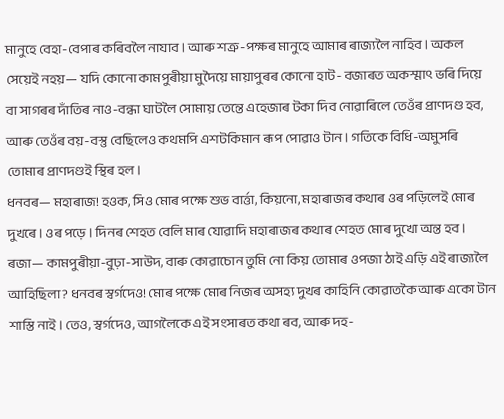মানুহে বেহা-বেপাৰ কৰিবলৈ নাযাব। আৰু শত্ৰু-পক্ষৰ মানুহে আমাৰ ৰাজ্যলৈ নাহিব। অকল সেয়েই নহয়— যদি কোনো কামপুৰীয়া মুদৈয়ে মায়াপুৰৰ কোনো হাট- বজাৰত অকস্মাৎ ভৰি দিয়ে বা সাগৰৰ দাঁতিৰ নাও-বন্ধা ঘাটলৈ সোমায় তেন্তে এহেজাৰ টকা দিব নোৱাৰিলে তেওঁৰ প্ৰাণদণ্ড হব, আৰু তেওঁৰ বয়-বস্তু বেছিলেও কথমপি এশটকিমান ৰূপ পোৱাও টান। গতিকে বিধি-অমুসৰি তোমাৰ প্ৰাণদণ্ডই স্থিৰ হল।
ধনবৰ— মহাৰাজ! হওক, সিও মোৰ পক্ষে শুভ বাৰ্ত্তা, কিয়নো, মহাৰাজৰ কথাৰ ওৰ পড়িলেই মোৰ দুখৰে। ওৰ পড়ে। দিনৰ শেহত বেলি মাৰ যোৱাদি মহাৰাজৰ কথাৰ শেহত মোৰ দুখো অন্ত হব।
ৰজা— কামপুৰীয়া-বুঢ়া-সাউদ, বাৰু কোৱাচোন তুমি নো কিয় তোমাৰ ওপজা ঠাই এড়ি এই ৰাজ্যলৈ আহিছিলা? ধনবৰ স্বৰ্গদেও! মোৰ পক্ষে মোৰ নিজৰ অসহ্য দুখৰ কাহিনি কোৱাতকৈ আৰু একো টান শাস্তি নাই। তেও, স্বৰ্গদেও, আগলৈকে এই সংসাৰত কথা ৰব, আৰু দহ-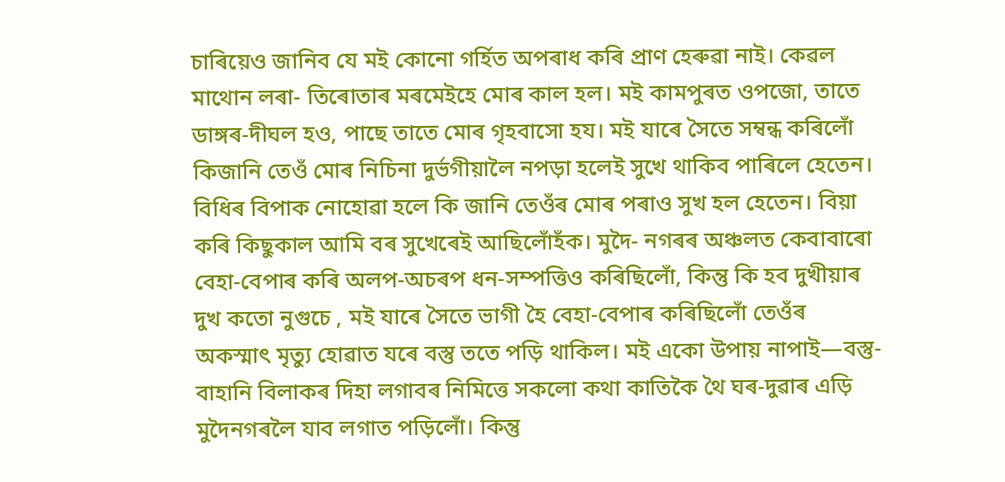চাৰিয়েও জানিব যে মই কোনো গৰ্হিত অপৰাধ কৰি প্ৰাণ হেৰুৱা নাই। কেৱল মাথোন লৰা- তিৰোতাৰ মৰমেইহে মোৰ কাল হল। মই কামপুৰত ওপজো, তাতে ডাঙ্গৰ-দীঘল হও, পাছে তাতে মোৰ গৃহবাসো হয। মই যাৰে সৈতে সম্বন্ধ কৰিলোঁ কিজানি তেওঁ মোৰ নিচিনা দুৰ্ভগীয়ালৈ নপড়া হলেই সুখে থাকিব পাৰিলে হেতেন। বিধিৰ বিপাক নোহোৱা হলে কি জানি তেওঁৰ মোৰ পৰাও সুখ হল হেতেন। বিয়া কৰি কিছুকাল আমি বৰ সুখেৰেই আছিলোঁহঁক। মুদৈ- নগৰৰ অঞ্চলত কেবাবাৰো বেহা-বেপাৰ কৰি অলপ-অচৰপ ধন-সম্পত্তিও কৰিছিলোঁ, কিন্তু কি হব দুখীয়াৰ দুখ কতো নুগুচে , মই যাৰে সৈতে ভাগী হৈ বেহা-বেপাৰ কৰিছিলোঁ তেওঁৰ অকস্মাৎ মৃত্যু হোৱাত যৰে বস্তু ততে পড়ি থাকিল। মই একো উপায় নাপাই—বস্তু- বাহানি বিলাকৰ দিহা লগাবৰ নিমিত্তে সকলো কথা কাতিকৈ থৈ ঘৰ-দুৱাৰ এড়ি মুদৈনগৰলৈ যাব লগাত পড়িলোঁ। কিন্তু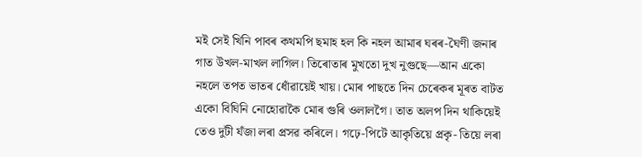মই সেই খিনি পাবৰ কথমপি ছমাহ হল কি নহল আমাৰ ঘৰৰ-ঘৈণী জনাৰ গাত উখল-মাখল লাগিল। তিৰোতাৰ মুখতো দুখ নুগুছে—আন একো নহলে তপত ভাতৰ ধোঁৱায়েই খায়। মোৰ পাছতে দিন চেৰেকৰ মূৰত বাটত একো বিঘিনি নোহোৱাকৈ মোৰ গুৰি ওলালগৈ। তাত অলপ দিন থাকিয়েই তেও দুটী যঁজা লৰা প্ৰসৱ কৰিলে। গঢ়ে-পিটে আকৃতিয়ে প্ৰকৃ- তিয়ে লৰা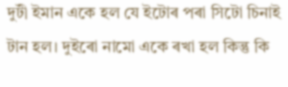দুটী ইমান একে হল যে ইটোৰ পৰা সিটো চিনাই টান হল। দুইৰো নামো একে ৰখা হল কিন্তু কি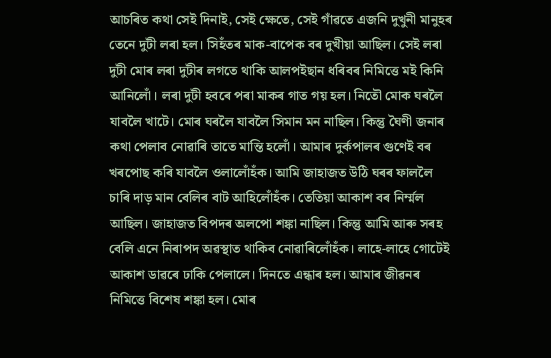আচৰিত কথা সেই দিনাই, সেই ক্ষেতে, সেই গাঁৱতে এজনি দুখুনী মানুহৰ তেনে দুটী লৰা হল। সিহঁতৰ মাক-বাপেক বৰ দুখীয়া আছিল। সেই লৰা দুটী মোৰ লৰা দুটীৰ লগতে থাকি আলপইছান ধৰিবৰ নিমিত্তে মই কিনি আনিলোঁ। লৰা দুটী হবৰে পৰা মাকৰ গাত গয় হল। নিতৌ মোক ঘৰলৈ যাবলৈ খাটে। মোৰ ঘৰলৈ যাবলৈ সিমান মন নাছিল। কিন্তু ঘৈণী জনাৰ কথা পেলাব নোৱাৰি তাতে মান্তি হলোঁ। আমাৰ দুৰ্কপালৰ গুণেই বৰ খৰপোছ কৰি যাবলৈ ওলালোঁহঁক। আমি জাহাজত উঠি ঘৰৰ ফাললৈ চাৰি দাড় মান বেলিৰ বাট আহিলোঁহঁক। তেতিয়া আকাশ বৰ নিৰ্ম্মল আছিল। জাহাজত বিপদৰ অলপো শঙ্কা নাছিল। কিন্তু আমি আৰু সৰহ বেলি এনে নিৰাপদ অৱস্থাত থাকিব নোৱাৰিলোঁহঁক। লাহে-লাহে গোটেই আকাশ ডাৱৰে ঢাকি পেলালে। দিনতে এন্ধাৰ হল। আমাৰ জীৱনৰ নিমিত্তে বিশেষ শঙ্কা হল। মোৰ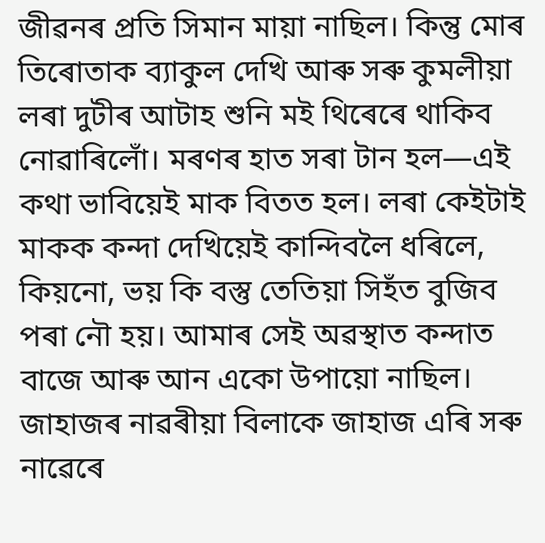জীৱনৰ প্ৰতি সিমান মায়া নাছিল। কিন্তু মোৰ তিৰোতাক ব্যাকুল দেখি আৰু সৰু কুমলীয়া লৰা দুটীৰ আটাহ শুনি মই থিৰেৰে থাকিব নোৱাৰিলোঁ। মৰণৰ হাত সৰা টান হল—এই কথা ভাবিয়েই মাক বিতত হল। লৰা কেইটাই মাকক কন্দা দেখিয়েই কান্দিবলৈ ধৰিলে, কিয়নো, ভয় কি বস্তু তেতিয়া সিহঁত বুজিব পৰা নৌ হয়। আমাৰ সেই অৱস্থাত কন্দাত বাজে আৰু আন একো উপায়ো নাছিল। জাহাজৰ নাৱৰীয়া বিলাকে জাহাজ এৰি সৰু নাৱেৰে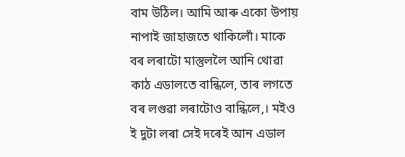বাম উঠিল। আমি আৰু একো উপায় নাপাই জাহাজতে থাকিলোঁ। মাকে বৰ লৰাটো মাস্তুললৈ আনি থোৱা কাঠ এডালতে বান্ধিলে, তাৰ লগতে বৰ লগুৱা লৰাটোও বান্ধিলে,। মইও ই দুটা লৰা সেই দৰেই আন এডাল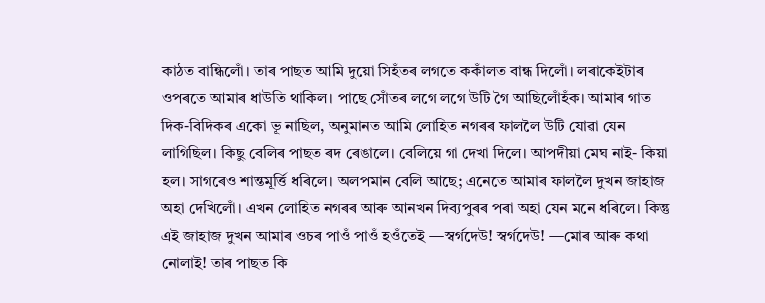কাঠত বান্ধিলোঁ। তাৰ পাছত আমি দুয়ো সিহঁতৰ লগতে ককাঁলত বান্ধ দিলোঁ। লৰাকেইটাৰ ওপৰতে আমাৰ ধাউতি থাকিল। পাছে সোঁতৰ লগে লগে উটি গৈ আছিলোঁহঁক। আমাৰ গাত দিক-বিদিকৰ একো ভূ নাছিল, অনুমানত আমি লোহিত নগৰৰ ফাললৈ উটি যোৱা যেন লাগিছিল। কিছু বেলিৰ পাছত ৰদ ৰেঙালে। বেলিয়ে গা দেখা দিলে। আপদীয়া মেঘ নাই- কিয়া হল। সাগৰেও শান্তমূৰ্ত্তি ধৰিলে। অলপমান বেলি আছে; এনেতে আমাৰ ফাললৈ দুখন জাহাজ অহা দেখিলোঁ। এখন লোহিত নগৰৰ আৰু আনখন দিব্যপুৰৰ পৰা অহা যেন মনে ধৰিলে। কিন্তু এই জাহাজ দুখন আমাৰ ওচৰ পাওঁ পাওঁ হওঁতেই —স্বৰ্গদেউ! স্বৰ্গদেউ! —মোৰ আৰু কথা নোলাই! তাৰ পাছত কি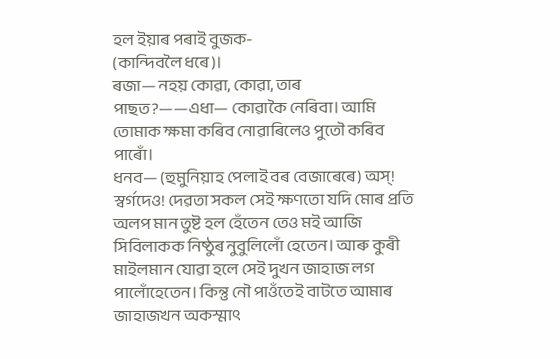হল ইয়াৰ পৰাই বুজক-
(কান্দিবলৈ ধৰে)।
ৰজা— নহয় কোৱা, কোৱা, তাৰ পাছত?——এধা— কোৱাকৈ নেৰিবা। আমি তোমাক ক্ষমা কৰিব নোৱাৰিলেও পুতৌ কৰিব পাৰোঁ।
ধনব— (হুমুনিয়াহ পেলাই বৰ বেজাৰেৰে) অস্! স্বৰ্গদেও! দেৱতা সকল সেই ক্ষণতো যদি মোৰ প্ৰতি অলপ মান তুষ্ট হল হেঁতেন তেও মই আজি সিবিলাকক নিষ্ঠুৰ নুবুলিলোঁ হেতেন। আৰু কুৰী মাইলমান যোৱা হলে সেই দুখন জাহাজ লগ পালোঁহেতেন। কিন্তু নৌ পাওঁতেই বাটতে আমাৰ জাহাজখন অকস্মাৎ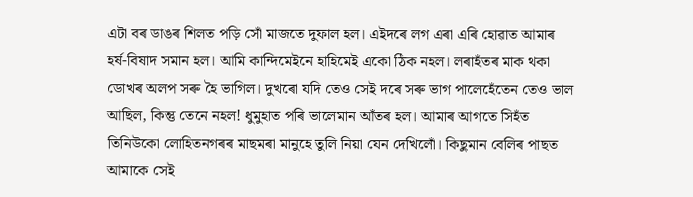এটা বৰ ডাঙৰ শিলত পড়ি সোঁ মাজতে দুফাল হল। এইদৰে লগ এৰা এৰি হোৱাত আমাৰ হৰ্ষ-বিষাদ সমান হল। আমি কান্দিমেইনে হাহিমেই একো ঠিক নহল। লৰাহঁতৰ মাক থকা ডোখৰ অলপ সৰু হৈ ভাগিল। দুখৰো যদি তেও সেই দৰে সৰু ভাগ পালেহেঁতেন তেও ভাল আছিল, কিন্তু তেনে নহল! ধুমুহাত পৰি ভালেমান আঁতৰ হল। আমাৰ আগতে সিহঁত তিনিউকো লোহিতনগৰৰ মাছমৰা মানুহে তুলি নিয়া যেন দেখিলোঁ। কিছুমান বেলিৰ পাছত আমাকে সেই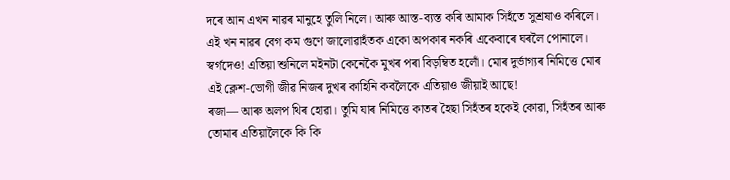দৰে আন এখন নাৱৰ মানুহে তুলি নিলে। আৰু আস্ত-ব্যস্ত কৰি আমাক সিহঁতে সুশ্ৰষাও কৰিলে। এই খন নাৱৰ বেগ কম গুণে জালোৱাহঁতক একো অপকাৰ নকৰি একেবাৰে ঘৰলৈ পোনালে। স্বৰ্গদেও! এতিয়া শুনিলে মইনটা কেনেকৈ মুখৰ পৰা বিড়ম্বিত হলোঁ। মোৰ দুৰ্ভাগ্যৰ নিমিত্তে মোৰ এই ক্লেশ-ভোগী জীৱ নিজৰ দুখৰ কাহিনি কবলৈকে এতিয়াও জীয়াই আছে!
ৰজা— আৰু অলপ থিৰ হোৱা। তুমি যাৰ নিমিত্তে কাতৰ হৈছা সিহঁতৰ হকেই কোৱা, সিহঁতৰ আৰু তোমাৰ এতিয়ালৈকে কি কি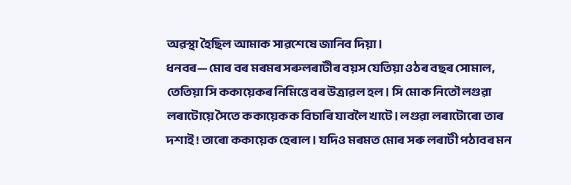অৱস্থা হৈছিল আমাক সাৱশেষে জানিব দিয়া।
ধনবৰ—মোৰ বৰ মৰমৰ সৰুলৰাটীৰ বয়স যেতিয়া ওঠৰ বছৰ সোমাল, তেতিয়া সি ককায়েকৰ নিমিত্তে বৰ উত্ৰাৱল হল। সি মোক নিতৌ লগুৱা লৰাটোয়ে সৈতে ককায়েকক বিচাৰি যাবলৈ খাটে। লগুৱা লৰাটোৰো তাৰ দশাই! তাৰো ককায়েক হেৰাল। যদিও মৰমত মোৰ সৰু লৰাটী পঠাবৰ মন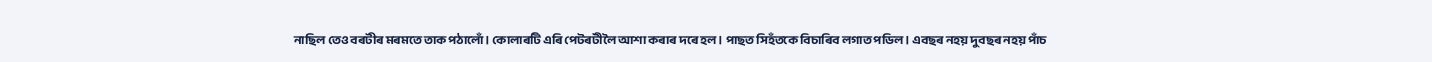নাছিল তেও বৰটীৰ মৰমতে তাক পঠালোঁ। কোলাৰটি এৰি পেটৰটীলৈ আশা কৰাৰ দৰে হল। পাছত সিহঁতকে বিচাৰিব লগাত পডিল। এবছৰ নহয় দুবছৰ নহয় পাঁচ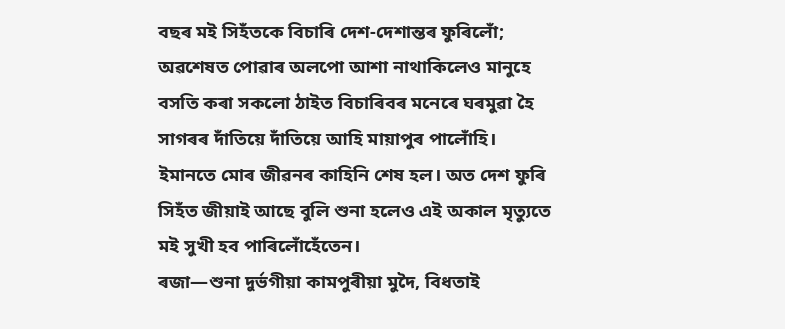বছৰ মই সিহঁতকে বিচাৰি দেশ-দেশান্তৰ ফুৰিলোঁ; অৱশেষত পোৱাৰ অলপো আশা নাথাকিলেও মানুহে বসতি কৰা সকলো ঠাইত বিচাৰিবৰ মনেৰে ঘৰমুৱা হৈ সাগৰৰ দাঁতিয়ে দাঁতিয়ে আহি মায়াপুৰ পালোঁহি। ইমানতে মোৰ জীৱনৰ কাহিনি শেষ হল। অত দেশ ফুৰি সিহঁত জীয়াই আছে বুলি শুনা হলেও এই অকাল মৃত্যুতে মই সুখী হব পাৰিলোঁহেঁতেন।
ৰজা—শুনা দুৰ্ভগীয়া কামপুৰীয়া মুদৈ, বিধতাই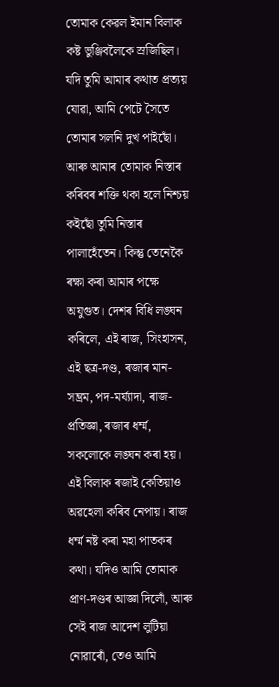তোমাক কেৱল ইমান বিলাক কষ্ট ভুঞ্জিবলৈকে স্ৰজিছিল। যদি তুমি আমাৰ কথাত প্ৰত্যয় যোৱা, আমি পেটে সৈতে তোমাৰ সলনি দুখ পাইছোঁ। আৰু আমাৰ তোমাক নিস্তাৰ কৰিবৰ শক্তি থকা হলে নিশ্চয় কইছোঁ তুমি নিস্তাৰ পালাহেঁতেন। কিন্তু তেনেকৈ ৰক্ষা কৰা আমাৰ পক্ষে অযুগুত। দেশৰ বিধি লঙ্ঘন কৰিলে, এই ৰাজ, সিংহাসন, এই ছত্ৰ-দণ্ড, ৰজাৰ মান-সম্ভ্ৰম, পদ-মৰ্য্যাদা, ৰাজ- প্ৰতিজ্ঞা, ৰজাৰ ধৰ্ম্ম, সকলোকে লঙ্ঘন কৰা হয়। এই বিলাক ৰজাই কেতিয়াও অৱহেলা কৰিব নেপায়। ৰাজ ধৰ্ম্ম নষ্ট কৰা মহা পাতকৰ কথা। যদিও আমি তোমাক প্ৰাণ-দণ্ডৰ আজ্ঞা দিলোঁ, আৰু সেই ৰাজ আদেশ লুটিয়া নোৱাৰোঁ, তেও আমি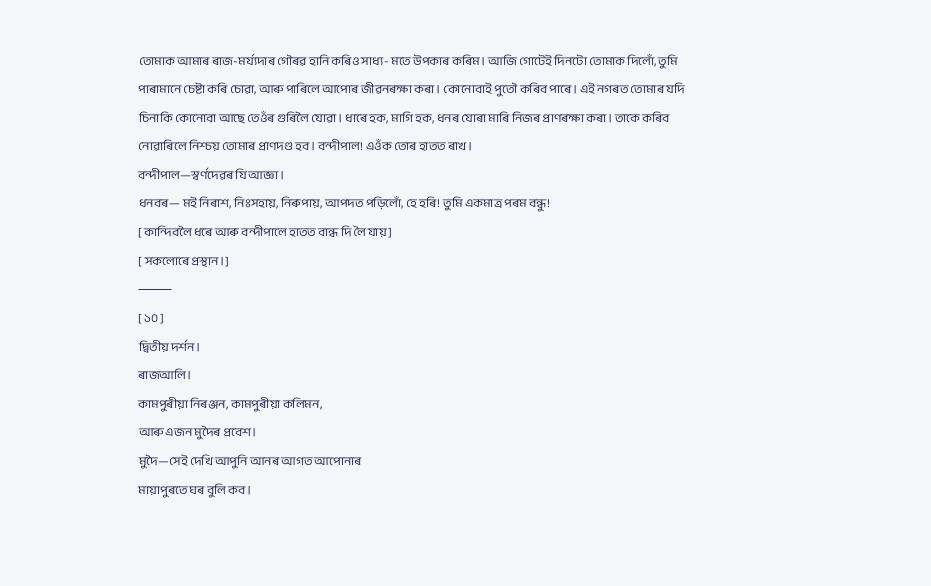তোমাক আমাৰ ৰাজ-মৰ্য্যদাৰ গৌৰৱ হানি কৰিও সাধ্য- মতে উপকাৰ কৰিম। আজি গোটেই দিনটো তোমাক দিলোঁ, তুমি পাৰামানে চেষ্টা কৰি চোৱা, আৰু পাৰিলে আপোৰ জীৱনৰক্ষা কৰা। কোনোবাই পুতৌ কৰিব পাৰে। এই নগৰত তোমাৰ যদি চিনাকি কোনোবা আছে তেওঁৰ গুৰিলৈ যোৱা। ধাৰে হক, মাগি হক, ধনৰ যোৰা মাৰি নিজৰ প্ৰাণৰক্ষা কৰা। তাকে কৰিব নোৱাৰিলে নিশ্চয় তোমাৰ প্ৰাণদণ্ড হব। বন্দীপাল! এওঁক তোৰ হাতত ৰাখ।
বন্দীপাল—স্বৰ্ণদেৱৰ যি আজ্ঞা।
ধনবৰ— মই নিৰাশ, নিঃসহায়, নিৰুপায়, আপদত পড়িলোঁ, হে হৰি! তুমি একমাত্ৰ পৰম বন্ধু!
[ কান্দিবলৈ ধৰে আৰু বন্দীপালে হাতত বান্ধ দি লৈ যায় ]
[ সকলোৰে প্ৰস্থান।]
⸻
[ ১০ ]
দ্বিতীয় দৰ্শন।
ৰাজআলি।
কামপুৰীয়া নিৰঞ্জন, কামপুৰীয়া কলিমন,
আৰু এজন মুদৈৰ প্ৰবেশ।
মুদৈ—সেই দেখি আপুনি আনৰ আগত আপোনাৰ
মায়াপুৰতে ঘৰ বুলি কব।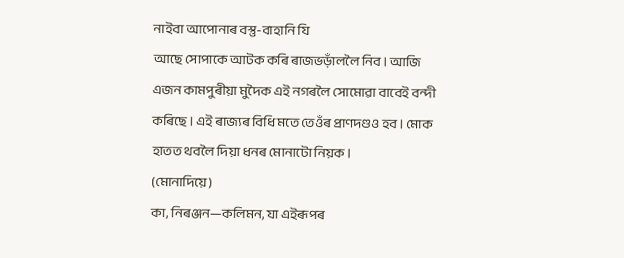নাইবা আপোনাৰ বস্তু-বাহানি যি
আছে সোপাকে আটক কৰি ৰাজভড়াঁললৈ নিব। আজি
এজন কামপুৰীয়া মুদৈক এই নগৰলৈ সোমোৱা বাবেই বন্দী
কৰিছে। এই ৰাজ্যৰ বিধি মতে তেওঁৰ প্ৰাণদণ্ডও হব। মোক
হাতত থবলৈ দিয়া ধনৰ মোনাটো নিয়ক।
(মোনাদিয়ে)
কা, নিৰঞ্জন—কলিমন, যা এইৰূপৰ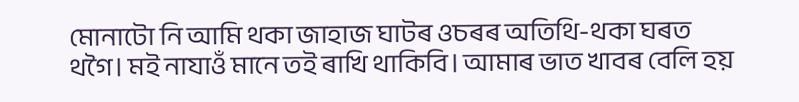মোনাটো নি আমি থকা জাহাজ ঘাটৰ ওচৰৰ অতিথি-থকা ঘৰত থগৈ। মই নাযাওঁ মানে তই ৰাখি থাকিবি। আমাৰ ভাত খাবৰ বেলি হয়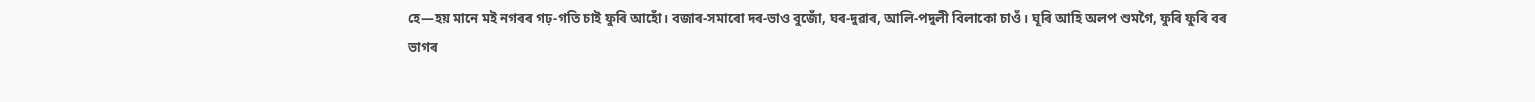হে—হয় মানে মই নগৰৰ গঢ়-গতি চাই ফুৰি আহোঁ। বজাৰ-সমাৰো দৰ-ভাও বুজোঁ, ঘৰ-দুৱাৰ, আলি-পদুলী বিলাকো চাওঁ। ঘূৰি আহি অলপ শুমগৈ, ফুৰি ফুৰি বৰ
ভাগৰ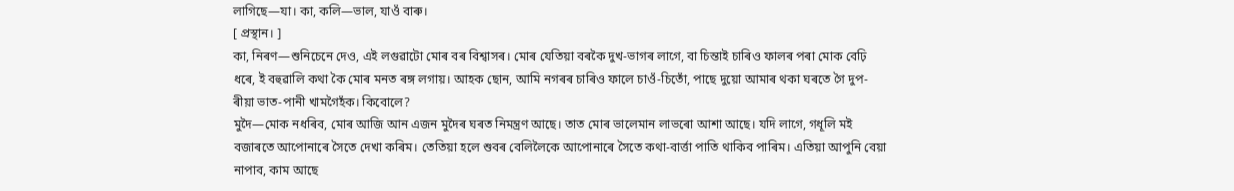লাগিছে—যা। কা, কলি—ভাল, যাওঁ বাৰু।
[ প্ৰস্থান। ]
কা, নিৰণ—শুনিচেনে দেও, এই লগুৱাটো মোৰ বৰ বিশ্বাসৰ। মোৰ যেতিয়া বৰকৈ দুখ-ভাগৰ লাগে, বা চিন্তাই চাৰিও ফালৰ পৰা মোক বেঢ়ি ধৰে, ই বহুৱালি কথা কৈ মোৰ মনত ৰঙ্গ লগায়। আহক ছোন, আমি নগৰৰ চাৰিও ফালে চাওঁ-চিতোঁ, পাছে দুয়ো আমাৰ থকা ঘৰতে গৈ দুপ- ৰীয়া ভাত-পানী খামগৈহঁক। কিবোলে?
মুদৈ—মোক নধৰিব, মোৰ আজি আন এজন মুদৈৰ ঘৰত নিমন্ত্ৰণ আছে। তাত মোৰ ভালেমান লাভৰো আশা আছে। যদি লাগে, গধূলি মই বজাৰতে আপোনাৰে সৈতে দেখা কৰিম। তেতিয়া হলে শুবৰ বেলিলৈকে আপোনাৰে সৈতে কথা-বাৰ্ত্তা পাতি থাকিব পাৰিম। এতিয়া আপুনি বেয়া নাপাব, কাম আছে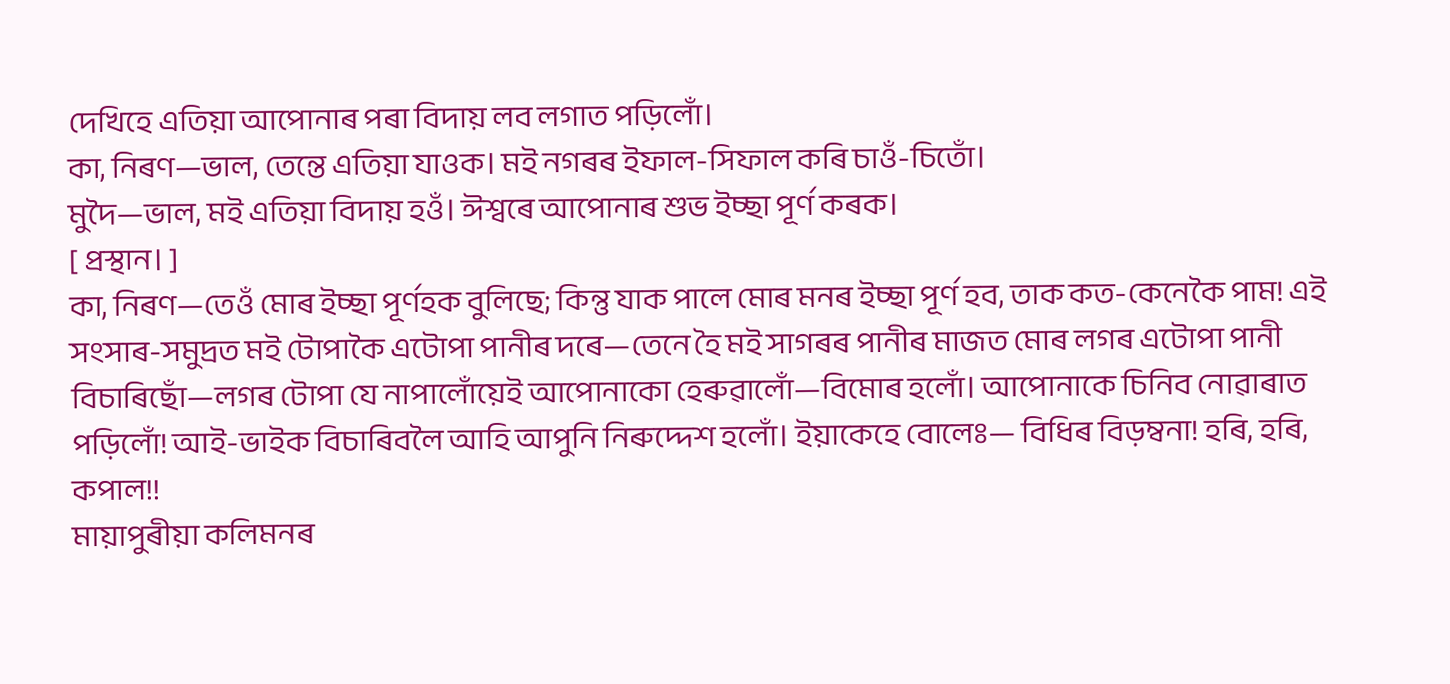দেখিহে এতিয়া আপোনাৰ পৰা বিদায় লব লগাত পড়িলোঁ।
কা, নিৰণ—ভাল, তেন্তে এতিয়া যাওক। মই নগৰৰ ইফাল-সিফাল কৰি চাওঁ-চিতোঁ।
মুদৈ—ভাল, মই এতিয়া বিদায় হওঁ। ঈশ্বৰে আপোনাৰ শুভ ইচ্ছা পূৰ্ণ কৰক।
[ প্ৰস্থান। ]
কা, নিৰণ—তেওঁ মোৰ ইচ্ছা পূৰ্ণহক বুলিছে; কিন্তু যাক পালে মোৰ মনৰ ইচ্ছা পূৰ্ণ হব, তাক কত-কেনেকৈ পাম! এই সংসাৰ-সমুদ্ৰত মই টোপাকৈ এটোপা পানীৰ দৰে—তেনে হৈ মই সাগৰৰ পানীৰ মাজত মোৰ লগৰ এটোপা পানী বিচাৰিছোঁ—লগৰ টোপা যে নাপালোঁয়েই আপোনাকো হেৰুৱালোঁ—বিমোৰ হলোঁ। আপোনাকে চিনিব নোৱাৰাত পড়িলোঁ! আই-ভাইক বিচাৰিবলৈ আহি আপুনি নিৰুদ্দেশ হলোঁ। ইয়াকেহে বোলেঃ— বিধিৰ বিড়ম্বনা! হৰি, হৰি, কপাল!!
মায়াপুৰীয়া কলিমনৰ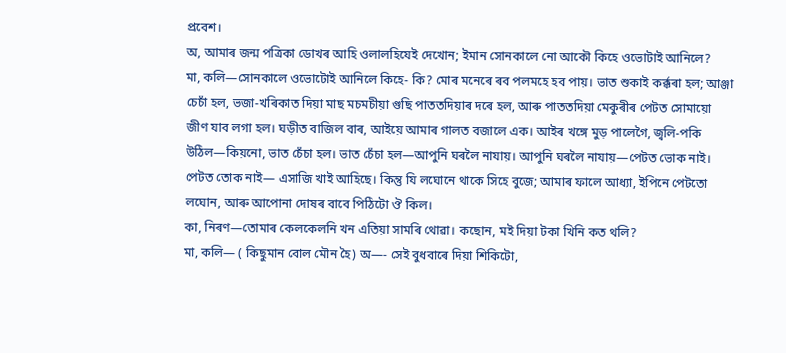প্ৰবেশ।
অ, আমাৰ জন্ম পত্ৰিকা ডোখৰ আহি ওলালহিযেই দেখোন; ইমান সোনকালে নো আকৌ কিহে ওভোটাই আনিলে?
মা, কলি—সোনকালে ওভোটোই আনিলে কিহে- কি? মোৰ মনেৰে ৰব পলমহে হব পায়। ভাত শুকাই কৰ্ক্কৰা হল; আঞ্জা চেচাঁ হল, ভজা-খৰিকাত দিয়া মাছ মচমচীয়া গুছি পাততদিয়াৰ দৰে হল, আৰু পাততদিয়া মেকুৰীৰ পেটত সোমায়ো জীণ যাব লগা হল। ঘড়ীত বাজিল বাৰ, আইয়ে আমাৰ গালত বজালে এক। আইৰ খঙ্গে মুড় পালেগৈ, জ্বলি-পকি উঠিল—কিয়নো, ভাত চেঁচা হল। ভাত চেঁচা হল—আপুনি ঘৰলৈ নাযায়। আপুনি ঘৰলৈ নাযায়—পেটত ভোক নাই। পেটত তোক নাই— এসাজি খাই আহিছে। কিন্তু যি লঘোনে থাকে সিহে বুজে; আমাৰ ফালে আধ্যা, ইপিনে পেটতো লঘোন, আৰু আপোনা দোষৰ বাবে পিঠিটো ঔ কিল।
কা, নিৰণ—তোমাৰ কেলকেলনি খন এতিয়া সামৰি থোৱা। কছোন, মই দিয়া টকা খিনি কত থলি?
মা, কলি— ( কিছুমান বোল মৌন হৈ) অ—- সেই বুধবাৰে দিয়া শিকিটো,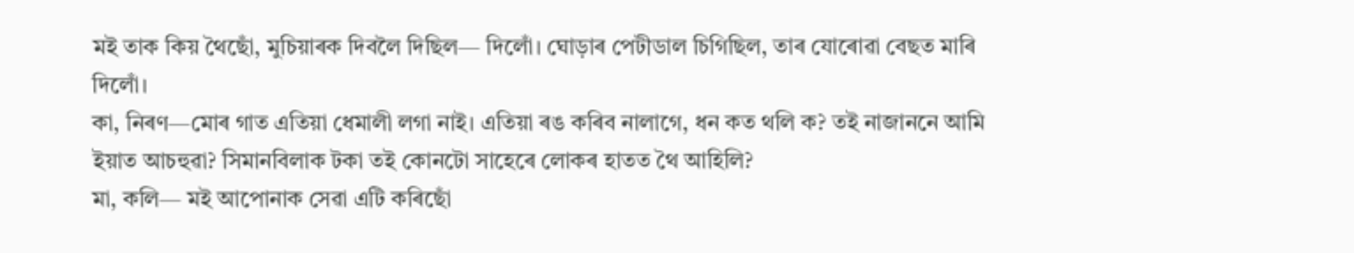মই তাক কিয় থৈছোঁ, মুচিয়াৰক দিবলৈ দিছিল— দিলোঁ। ঘোড়াৰ পেটীডাল চিগিছিল, তাৰ যোৰোৱা বেছত মাৰি দিলোঁ।
কা, নিৰণ—মোৰ গাত এতিয়া ধেমালী লগা নাই। এতিয়া ৰঙ কৰিব নালাগে, ধন কত থলি ক? তই নাজাননে আমি ইয়াত আচহুৱা? সিমানবিলাক টকা তই কোনটো সাহেৰে লোকৰ হাতত থৈ আহিলি?
মা, কলি— মই আপোনাক সেৱা এটি কৰিছোঁ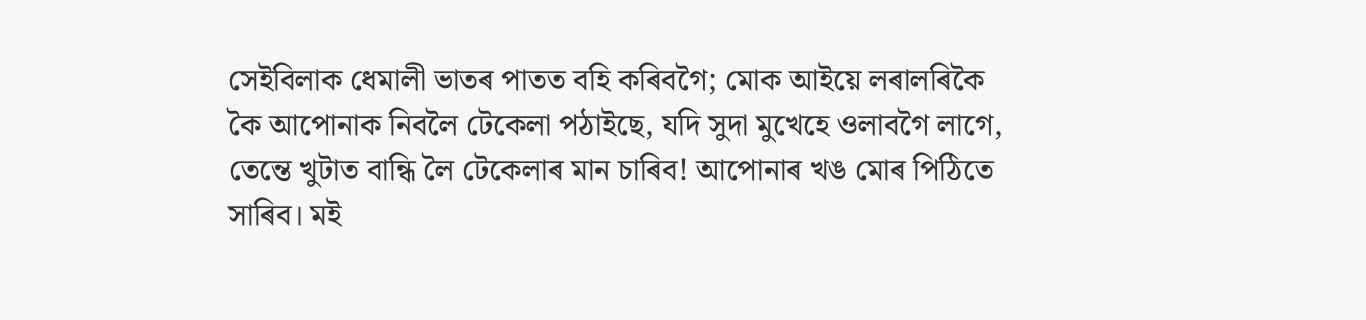সেইবিলাক ধেমালী ভাতৰ পাতত বহি কৰিবগৈ; মোক আইয়ে লৰালৰিকৈ কৈ আপোনাক নিবলৈ টেকেলা পঠাইছে, যদি সুদা মুখেহে ওলাবগৈ লাগে, তেন্তে খুটাত বান্ধি লৈ টেকেলাৰ মান চাৰিব! আপোনাৰ খঙ মোৰ পিঠিতে সাৰিব। মই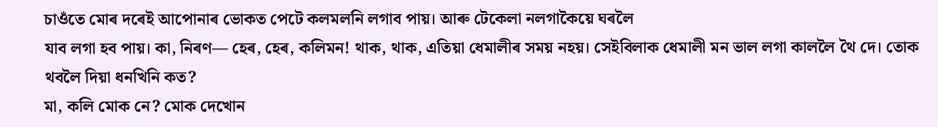চাওঁতে মোৰ দৰেই আপোনাৰ ভোকত পেটে কলমলনি লগাব পায়। আৰু টেকেলা নলগাকৈয়ে ঘৰলৈ
যাব লগা হব পায়। কা, নিৰণ— হেৰ, হেৰ, কলিমন! থাক, থাক, এতিয়া ধেমালীৰ সময় নহয়। সেইবিলাক ধেমালী মন ভাল লগা কাললৈ থৈ দে। তোক থবলৈ দিয়া ধনখিনি কত?
মা, কলি মোক নে? মোক দেখোন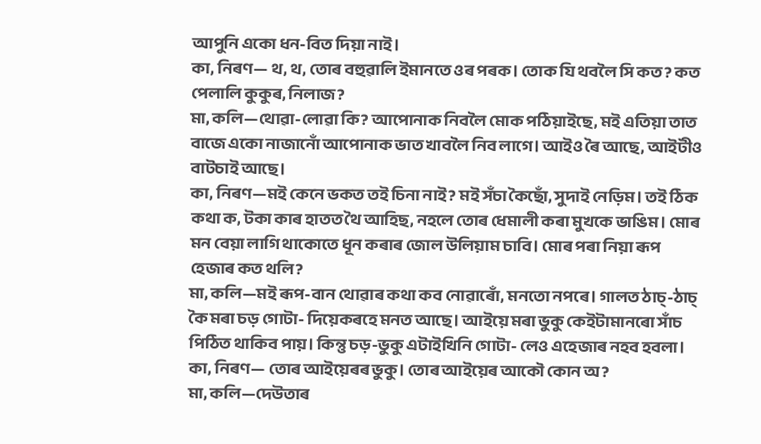আপুনি একো ধন-বিত দিয়া নাই।
কা, নিৰণ— থ, থ, তোৰ বহুৱালি ইমানতে ওৰ পৰক। তোক যি থবলৈ সি কত? কত পেলালি কুকুৰ, নিলাজ?
মা, কলি—থোৱা-লোৱা কি? আপোনাক নিবলৈ মোক পঠিয়াইছে, মই এতিয়া তাত বাজে একো নাজানোঁ আপোনাক ভাত খাবলৈ নিব লাগে। আইও ৰৈ আছে, আইটীও বাটচাই আছে।
কা, নিৰণ—মই কেনে ভকত তই চিনা নাই? মই সঁচা কৈছোঁ, সুদাই নেড়িম। তই ঠিক কথা ক, টকা কাৰ হাতত থৈ আহিছ, নহলে তোৰ ধেমালী কৰা মুখকে ভাঙিম। মোৰ মন বেয়া লাগি থাকোতে ধূন কৰাৰ জোল উলিয়াম চাবি। মোৰ পৰা নিয়া ৰূপ হেজাৰ কত থলি?
মা, কলি—মই ৰূপ-বান থোৱাৰ কথা কব নোৱাৰোঁ, মনতো নপৰে। গালত ঠাচ্-ঠাচ্ কৈ মৰা চড় গোটা- দিয়েকৰহে মনত আছে। আইয়ে মৰা ভুকু কেইটামানৰো সাঁচ পিঠিত থাকিব পায়। কিন্তু চড়-ভুকু এটাইখিনি গোটা- লেও এহেজাৰ নহব হবলা।
কা, নিৰণ— তোৰ আইয়েৰৰ ভুকু। তোৰ আইয়েৰ আকৌ কোন অ?
মা, কলি—দেউতাৰ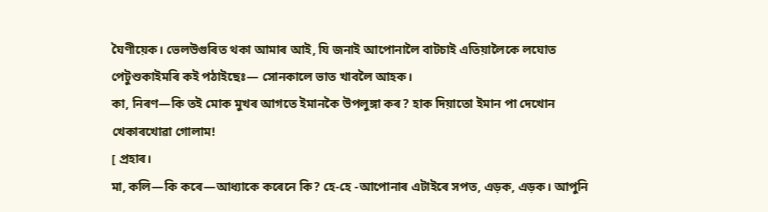ঘৈণীয়েক। ভেলউগুৰিত থকা আমাৰ আই, যি জনাই আপোনালৈ বাটচাই এতিয়ালৈকে লঘোত পেটুশুকাইমৰি কই পঠাইছেঃ— সোনকালে ভাত খাবলৈ আহক।
কা, নিৰণ—কি তই মোক মুখৰ আগতে ইমানকৈ উপলুঙ্গা কৰ? হাক দিয়াতো ইমান পা দেখোন খেকাৰখোৱা গোলাম!
[ প্ৰহাৰ।
মা, কলি—কি কৰে—আধ্যাকে কৰেনে কি? হে-হে -আপোনাৰ এটাইৰে সপত, এড়ক, এড়ক। আপুনি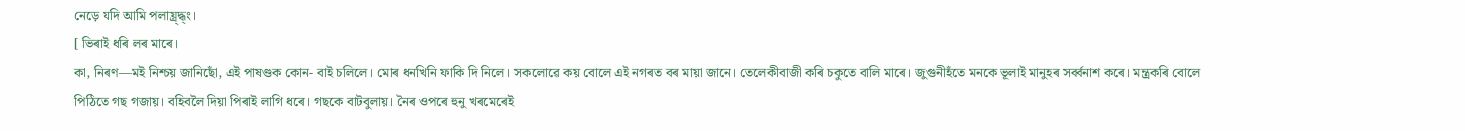নেড়ে যদি আমি পলায়্ৰ্দ্ধ্ং।
[ ভিৰাই ধৰি লৰ মাৰে।
কা, নিৰণ—মই নিশ্চয় জানিছোঁ, এই পাষণ্ডক কোন- বাই চলিলে। মোৰ ধনখিনি ফাকি দি নিলে। সকলোৱে কয় বোলে এই নগৰত বৰ মায়া জানে। তেলেকীবাজী কৰি চকুতে বালি মাৰে। জুগুনীহঁতে মনকে ভূলাই মানুহৰ সৰ্ব্বনাশ কৰে। মন্ত্ৰকৰি বোলে পিঠিতে গছ গজায়। বহিবলৈ দিয়া পিৰাই লাগি ধৰে। গছকে বাটবুলায়। নৈৰ ওপৰে হুনু খৰমেৰেই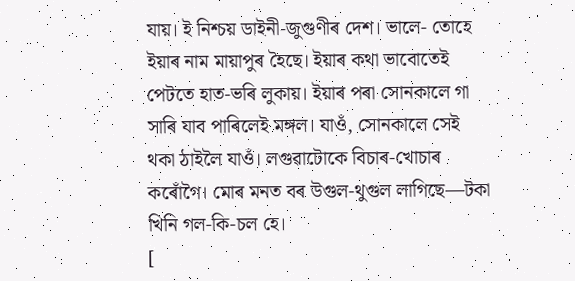যায়। ই নিশ্চয় ডাইনী-জুগুণীৰ দেশ। ভালে- তোহে ইয়াৰ নাম মায়াপুৰ হৈছে। ইয়াৰ কথা ভাবোতেই পেটতে হাত-ভৰি লুকায়। ইয়াৰ পৰা সোনকালে গা সাৰি যাব পাৰিলেই মঙ্গল। যাওঁ, সোনকালে সেই থকা ঠাইলৈ যাওঁ। লগুৱাটোকে বিচাৰ-খোচাৰ কৰোঁগৈ। মোৰ মনত বৰ উগুল-থুগুল লাগিছে—টকা খিনি গল-কি-চল হে।
[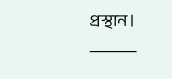প্ৰস্থান।
⸻